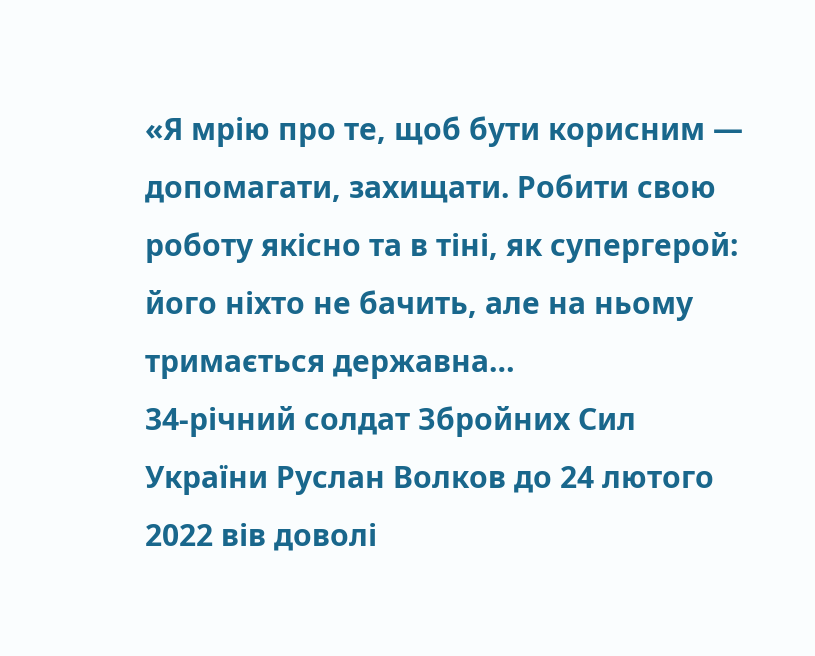«Я мрію про те, щоб бути корисним — допомагати, захищати. Робити свою роботу якісно та в тіні, як супергерой: його ніхто не бачить, але на ньому тримається державна…
34-річний солдат Збройних Сил України Руслан Волков до 24 лютого 2022 вів доволі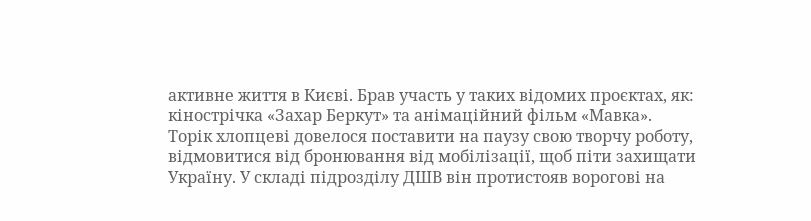активне життя в Києві. Брав участь у таких відомих проєктах, як: кінострічка «Захар Беркут» та анімаційний фільм «Мавка».
Торік хлопцеві довелося поставити на паузу свою творчу роботу, відмовитися від бронювання від мобілізації, щоб піти захищати Україну. У складі підрозділу ДШВ він протистояв ворогові на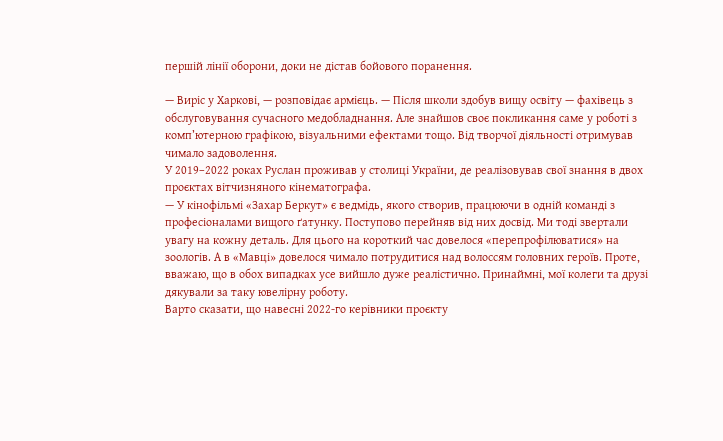першій лінії оборони, доки не дістав бойового поранення.

— Виріс у Харкові, — розповідає армієць. — Після школи здобув вищу освіту — фахівець з обслуговування сучасного медобладнання. Але знайшов своє покликання саме у роботі з комп’ютерною графікою, візуальними ефектами тощо. Від творчої діяльності отримував чимало задоволення.
У 2019–2022 роках Руслан проживав у столиці України, де реалізовував свої знання в двох проєктах вітчизняного кінематографа.
— У кінофільмі «Захар Беркут» є ведмідь, якого створив, працюючи в одній команді з професіоналами вищого ґатунку. Поступово перейняв від них досвід. Ми тоді звертали увагу на кожну деталь. Для цього на короткий час довелося «перепрофілюватися» на зоологів. А в «Мавці» довелося чимало потрудитися над волоссям головних героїв. Проте, вважаю, що в обох випадках усе вийшло дуже реалістично. Принаймні, мої колеги та друзі дякували за таку ювелірну роботу.
Варто сказати, що навесні 2022-го керівники проєкту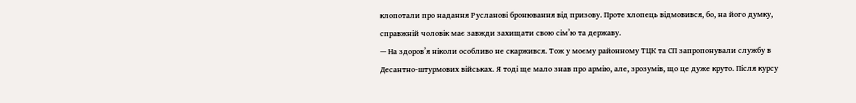клопотали про надання Русланові бронювання від призову. Проте хлопець відмовився, бо, на його думку, справжній чоловік має завжди захищати свою сім’ю та державу.
— На здоров’я ніколи особливо не скаржився. Тож у моєму районному ТЦК та СП запропонували службу в Десантно-штурмових військах. Я тоді ще мало знав про армію, але, зрозумів, що це дуже круто. Після курсу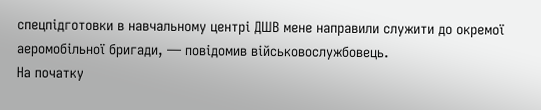спецпідготовки в навчальному центрі ДШВ мене направили служити до окремої аеромобільної бригади, — повідомив військовослужбовець.
На початку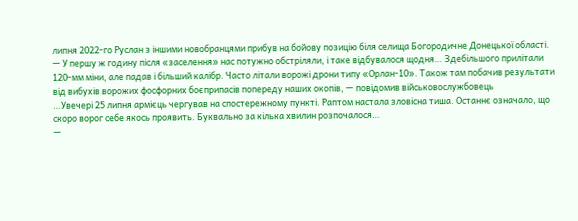липня 2022-го Руслан з іншими новобранцями прибув на бойову позицію біля селища Богородичне Донецької області.
— У першу ж годину після «заселення» нас потужно обстріляли, і таке відбувалося щодня… Здебільшого прилітали 120-мм міни, але падав і більший калібр. Часто літали ворожі дрони типу «Орлан-10». Також там побачив результати від вибухів ворожих фосфорних боєприпасів попереду наших окопів, — повідомив військовослужбовець
…Увечері 25 липня армієць чергував на спостережному пункті. Раптом настала зловісна тиша. Останнє означало, що скоро ворог себе якось проявить. Буквально за кілька хвилин розпочалося…
—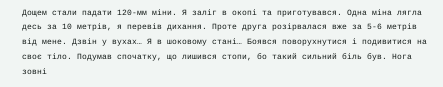Дощем стали падати 120-мм міни. Я заліг в окопі та приготувався. Одна міна лягла десь за 10 метрів, я перевів дихання. Проте друга розірвалася вже за 5-6 метрів від мене. Дзвін у вухах… Я в шоковому стані… Боявся поворухнутися і подивитися на своє тіло. Подумав спочатку, що лишився стопи, бо такий сильний біль був. Нога зовні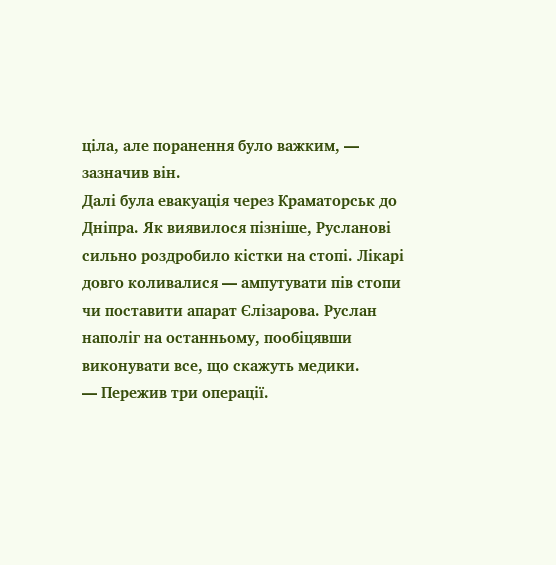ціла, але поранення було важким, — зазначив він.
Далі була евакуація через Краматорськ до Дніпра. Як виявилося пізніше, Русланові сильно роздробило кістки на стопі. Лікарі довго коливалися — ампутувати пів стопи чи поставити апарат Єлізарова. Руслан наполіг на останньому, пообіцявши виконувати все, що скажуть медики.
— Пережив три операції.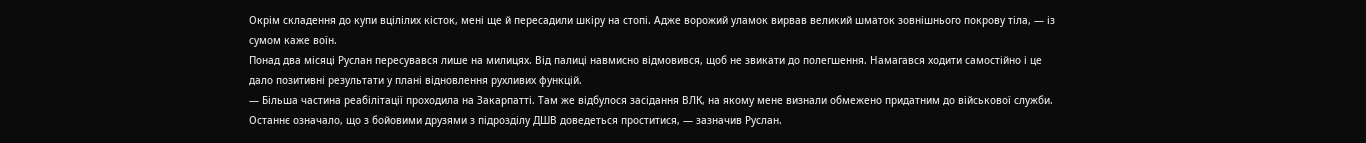Окрім складення до купи вцілілих кісток, мені ще й пересадили шкіру на стопі. Адже ворожий уламок вирвав великий шматок зовнішнього покрову тіла, — із сумом каже воїн.
Понад два місяці Руслан пересувався лише на милицях. Від палиці навмисно відмовився, щоб не звикати до полегшення. Намагався ходити самостійно і це дало позитивні результати у плані відновлення рухливих функцій.
— Більша частина реабілітації проходила на Закарпатті. Там же відбулося засідання ВЛК, на якому мене визнали обмежено придатним до військової служби. Останнє означало, що з бойовими друзями з підрозділу ДШВ доведеться проститися, — зазначив Руслан.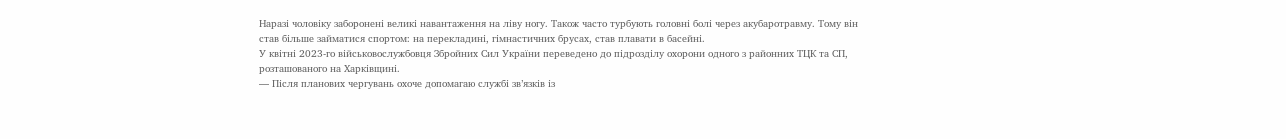Наразі чоловіку заборонені великі навантаження на ліву ногу. Також часто турбують головні болі через акубаротравму. Тому він став більше займатися спортом: на перекладині, гімнастичних брусах, став плавати в басейні.
У квітні 2023-го військовослужбовця Збройних Сил України переведено до підрозділу охорони одного з районних ТЦК та СП, розташованого на Харківщині.
— Після планових чергувань охоче допомагаю службі зв’язків із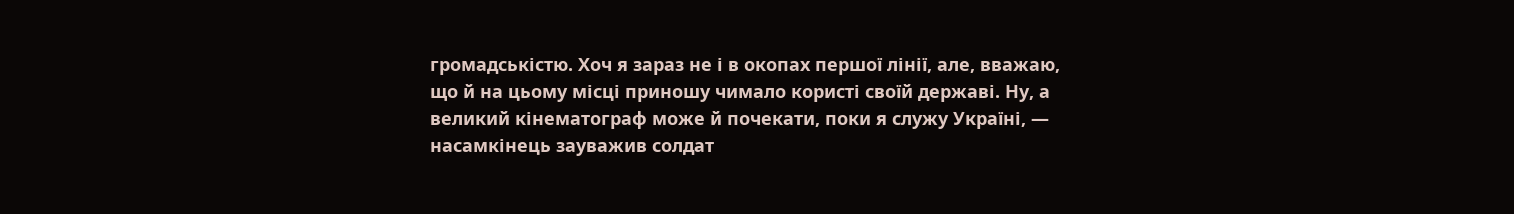громадськістю. Хоч я зараз не і в окопах першої лінії, але, вважаю, що й на цьому місці приношу чимало користі своїй державі. Ну, а великий кінематограф може й почекати, поки я служу Україні, — насамкінець зауважив солдат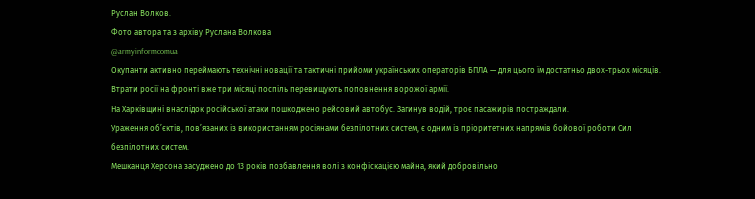Руслан Волков.
Фото автора та з архіву Руслана Волкова
@armyinformcomua
Окупанти активно переймають технічні новації та тактичні прийоми українських операторів БПЛА — для цього їм достатньо двох-трьох місяців.
Втрати росії на фронті вже три місяці поспіль перевищують поповнення ворожої армії.
На Харківщині внаслідок російської атаки пошкоджено рейсовий автобус. Загинув водій, троє пасажирів постраждали.
Ураження об’єктів, пов’язаних із використанням росіянами безпілотних систем, є одним із пріоритетних напрямів бойової роботи Сил безпілотних систем.
Мешканця Херсона засуджено до 13 років позбавлення волі з конфіскацією майна, який добровільно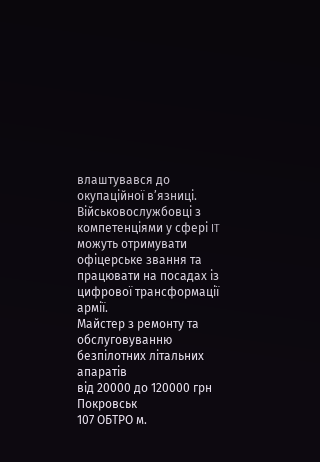влаштувався до окупаційної в’язниці.
Військовослужбовці з компетенціями у сфері IT можуть отримувати офіцерське звання та працювати на посадах із цифрової трансформації армії.
Майстер з ремонту та обслуговуванню безпілотних літальних апаратів
від 20000 до 120000 грн
Покровськ
107 ОБТРО м.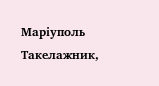Маріуполь
Такелажник,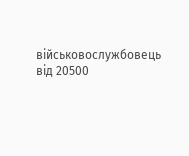військовослужбовець
від 20500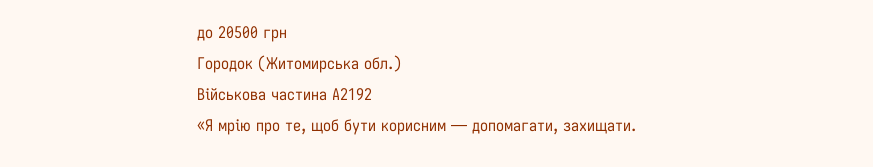до 20500 грн
Городок (Житомирська обл.)
Військова частина А2192
«Я мрію про те, щоб бути корисним — допомагати, захищати.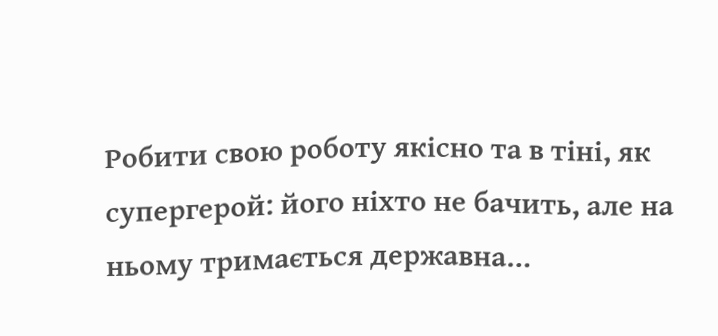Робити свою роботу якісно та в тіні, як супергерой: його ніхто не бачить, але на ньому тримається державна…